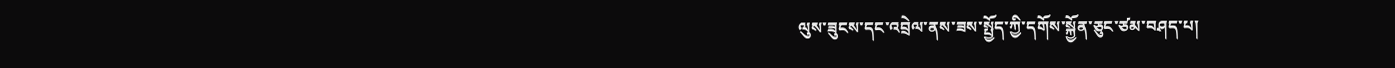ལུས་ཟུངས་དང་འབྲེལ་ནས་ཟས་སྤྱོད་ཀྱི་དགོས་སྐྱོན་ཅུང་ཙམ་བཤད་པ།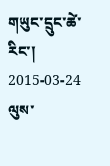གཡུང་དྲུང་ཚེ་རིང་།        2015-03-24
ལུས་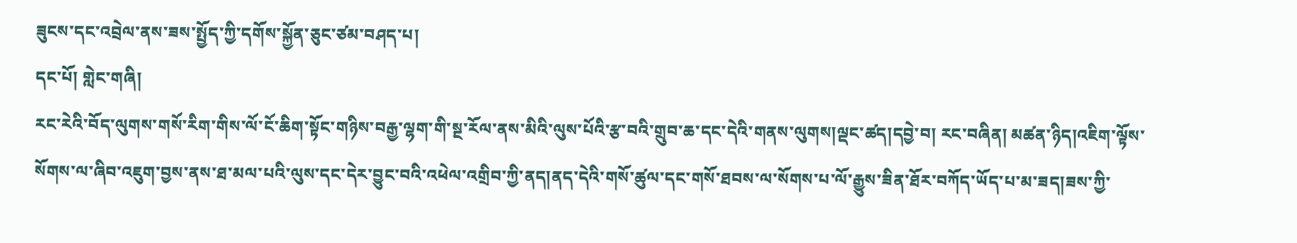ཟུངས་དང་འབྲེལ་ནས་ཟས་སྤྱོད་ཀྱི་དགོས་སྐྱོན་ཅུང་ཙམ་བཤད་པ།
དང་པོ། གླེང་གཞི།
རང་རེའི་བོད་ལུགས་གསོ་རིག་གིས་ལོ་ངོ་ཆིག་སྟོང་གཉིས་བརྒྱ་ལྷག་གི་སྔ་རོལ་ནས་མིའི་ལུས་པོའི་རྩ་བའི་གྲུབ་ཆ་དང་དེའི་གནས་ལུགས།ལྡང་ཚད།དབྱེ་བ། རང་བཞིན། མཚན་ཉིད།འཇིག་ལྟོས་སོགས་ལ་ཞིབ་འཇུག་བྱས་ནས་ཐ་མལ་པའི་ལུས་དང་དེར་བྱུང་བའི་འཕེལ་འགྲིབ་ཀྱི་ནད།ནད་དེའི་གསོ་ཚུལ་དང་གསོ་ཐབས་ལ་སོགས་པ་ལོ་རྒྱུས་ཟིན་ཐོར་བཀོད་ཡོད་པ་མ་ཟད།ཟས་ཀྱི་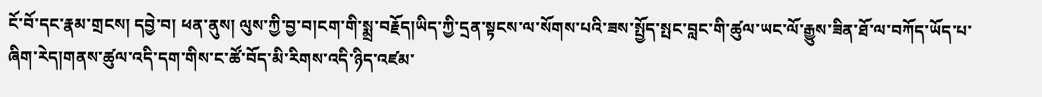ངོ་བོ་དང་རྣམ་གྲངས། དབྱེ་བ། ཕན་ནུས། ལུས་ཀྱི་བྱ་བ།ངག་གི་སྨྲ་བརྗོད།ཡིད་ཀྱི་དྲན་སྟངས་ལ་སོགས་པའི་ཟས་སྤྱོད་སྤང་བླང་གི་ཚུལ་ཡང་ལོ་རྒྱུས་ཟིན་ཐོ་ལ་བཀོད་ཡོད་པ་ཞིག་རེད།གནས་ཚུལ་འདི་དག་གིས་ང་ཚོ་བོད་མི་རིགས་འདི་ཉིད་འཛམ་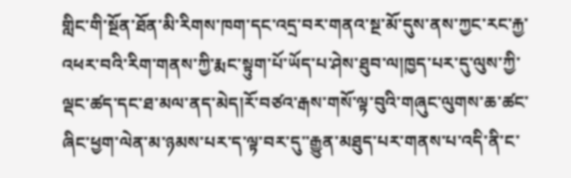གླིང་གི་སྔོན་ཐོན་མི་རིགས་ཁག་དང་འདྲ་བར་གནའ་སྔ་མོ་དུས་ནས་ཀྱང་རང་རྐྱ་འཕར་བའི་རིག་གནས་ཀྱི་རྨང་སྟུག་པོ་ཡོད་པ་ཤེས་ཐུབ་ལ།ཁྱད་པར་དུ་ལུས་ཀྱི་ལྡང་ཚད་དང་ཐ་མལ་ནད་མེད།རོ་བཙའ་རྒས་གསོ་ལྟ་བུའི་གཞུང་ལུགས་ཆ་ཚང་ཞིང་ཕྱག་ལེན་མ་ཉམས་པར་ད་ལྟ་བར་དུ་་རྒྱུན་མཐུད་པར་གནས་པ་འདི་ནི་ང་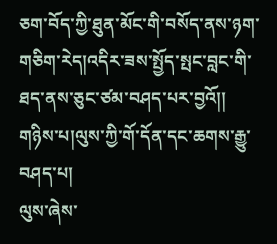ཅག་བོད་ཀྱི་ཐུན་མོང་གི་བསོད་ནས་ཉག་གཅིག་རེད།འདིར་ཟས་སྤྱོད་སྤང་བླང་གི་ཐད་ནས་ཅུང་ཙམ་བཤད་པར་བྱའོ།།
གཉིས་པ།ལུས་ཀྱི་གོ་དོན་དང་ཆགས་རྒྱུ་བཤད་པ།
ལུས་ཞེས་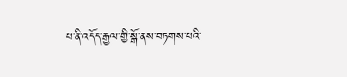པ་ནི་འདོད་རྒྱལ་གྱི་སྒོ་ནས་བཏགས་པའི་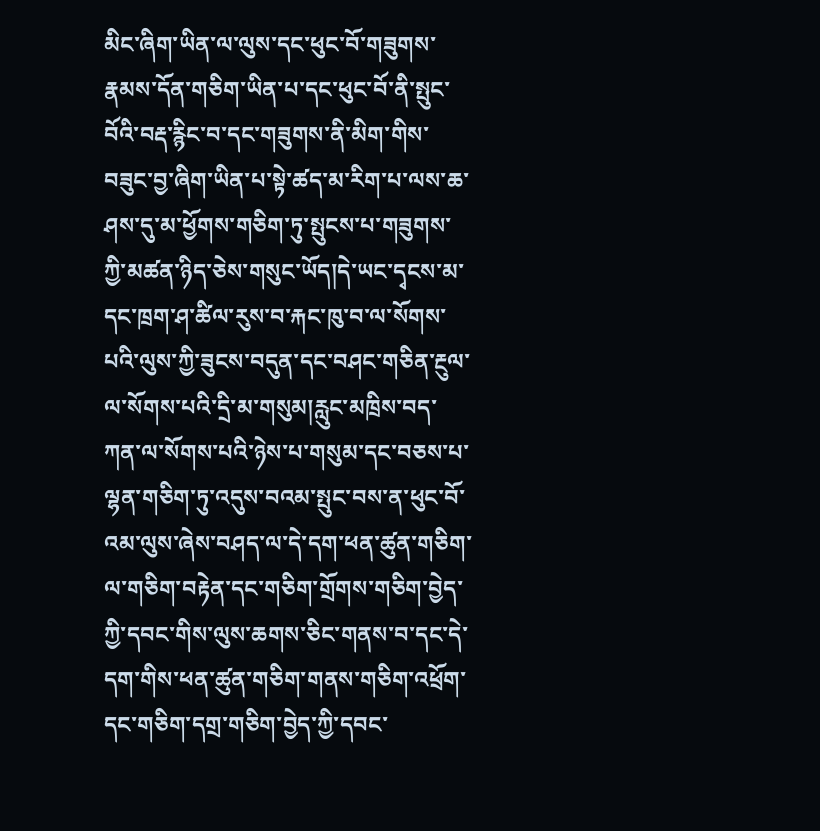མིང་ཞིག་ཡིན་ལ་ལུས་དང་ཕུང་བོ་གཟུགས་རྣམས་དོན་གཅིག་ཡིན་པ་དང་ཕུང་བོ་ནི་སྤུང་བོའི་བརྡ་རྙིང་བ་དང་གཟུགས་ནི་མིག་གིས་བཟུང་བྱ་ཞིག་ཡིན་པ་སྟེ་ཚད་མ་རིག་པ་ལས་ཆ་ཤས་དུ་མ་ཕྱོགས་གཅིག་ཏུ་སྤུངས་པ་གཟུགས་ཀྱི་མཚན་ཉིད་ཅེས་གསུང་ཡོད།དེ་ཡང་དྭངས་མ་དང་ཁྲག་ཤ་ཚིལ་རུས་བ་རྐང་ཁུ་བ་ལ་སོགས་པའི་ལུས་ཀྱི་ཟུངས་བདུན་དང་བཤང་གཅིན་རྔུལ་ལ་སོགས་པའི་དྲི་མ་གསུམ།རླུང་མཁྲིས་བད་ཀན་ལ་སོགས་པའི་ཉེས་པ་གསུམ་དང་བཅས་པ་ལྷན་གཅིག་ཏུ་འདུས་བའམ་སྤུང་བས་ན་ཕུང་བོ་འམ་ལུས་ཞེས་བཤད་ལ་དེ་དག་ཕན་ཚུན་གཅིག་ལ་གཅིག་བརྟེན་དང་གཅིག་གྲོགས་གཅིག་བྱེད་ཀྱི་དབང་གིས་ལུས་ཆགས་ཅིང་གནས་བ་དང་དེ་དག་གིས་ཕན་ཚུན་གཅིག་གནས་གཅིག་འཕྲོག་དང་གཅིག་དགྲ་གཅིག་བྱེད་ཀྱི་དབང་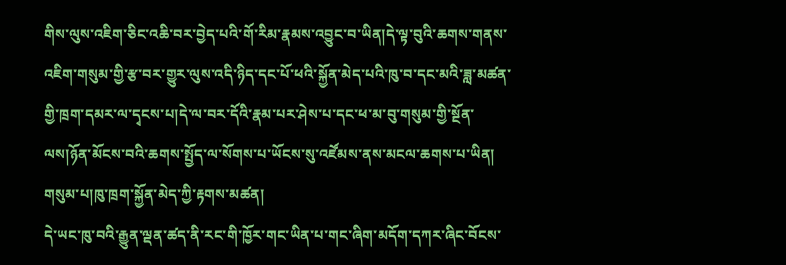གིས་ལུས་འཇིག་ཅིང་འཆི་བར་བྱེད་པའི་གོ་རིམ་རྣམས་འབྱུང་བ་ཡིན།དེ་ལྟ་བུའི་ཆགས་གནས་འཇིག་གསུམ་གྱི་རྩ་བར་གྱུར་ལུས་འདི་ཉིད་དང་པོ་ཕའི་སྐྱོན་མེད་པའི་ཁུ་བ་དང་མའི་ཟླ་མཚན་གྱི་ཁྲག་དམར་ལ་དྭངས་པ།དེ་ལ་བར་དོའི་རྣམ་པར་ཤེས་པ་དང་ཕ་མ་བུ་གསུམ་གྱི་སྔོན་ལས།ཉོན་མོངས་བའི་ཆགས་སྤྱོད་ལ་སོགས་པ་ཡོངས་སུ་འཛོམས་ནས་མངལ་ཆགས་པ་ཡིན།
གསུམ་པ།ཁུ་ཁྲག་སྐྱོན་མེད་ཀྱི་རྟགས་མཚན།
དེ་ཡང་ཁུ་བའི་རྒྱུན་ལྡན་ཚད་ནི་རང་གི་ཁྱོར་གང་ཡིན་པ་གང་ཞིག་མདོག་དཀར་ཞིང་བོངས་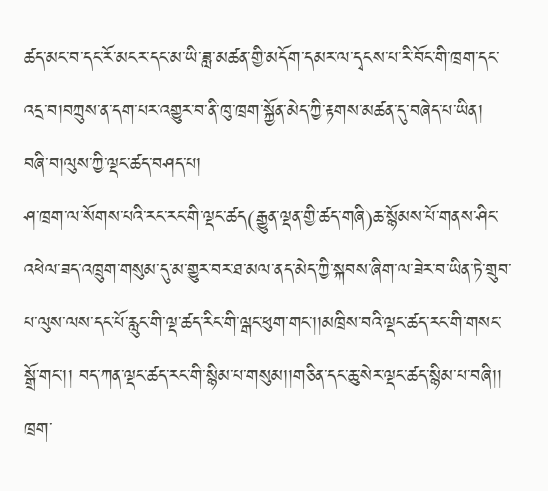ཚད་མང་བ་དང་རོ་མངར་དང་མ་ཡི་ཟླ་མཚན་གྱི་མདོག་དམར་ལ་དྭངས་པ་རི་བོང་གི་ཁྲག་དང་འདྲ་བ།བཀྲུས་ན་དག་པར་འགྱུར་བ་ནི་ཁུ་ཁྲག་སྐྱོན་མེད་ཀྱི་རྟགས་མཚན་དུ་བཞེད་པ་ཡིན།
བཞི་བ།ལུས་ཀྱི་ལྡང་ཚད་བཤད་པ།
ཤ་ཁྲག་ལ་སོགས་པའི་རང་རང་གི་ལྡང་ཚད(རྒྱུན་ལྡན་གྱི་ཚད་གཞི)ཆ་སྙོམས་པོ་གནས་ཤིང་འཕེལ་ཟད་འཁྲུག་གསུམ་དུ་མ་གྱུར་བར་ཐ་མལ་ནད་མེད་ཀྱི་སྐབས་ཞིག་ལ་ཟེར་བ་ཡིན་ཏེ་གྲུབ་པ་ལུས་ལས་དང་པོ་རླུང་གི་ལྡ་ཚད་རིང་གི་ལྒང་ཕུག་གང་།།མཁྲིས་བའི་ལྡང་ཚད་རང་གི་གསང་སྒྲོ་གང་།། བད་ཀན་ལྡང་ཚད་རང་གི་སྙིམ་པ་གསུམ།།གཅིན་དང་ཆུ་སེར་ལྡང་ཚད་སྙིམ་པ་བཞི།། ཁྲག་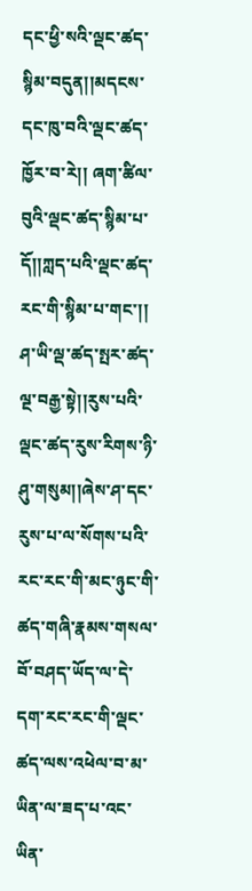དང་ཕྱི་སའི་ལྡང་ཚད་སྙིམ་བདུན།།མདངས་དང་ཁུ་བའི་ལྡང་ཚད་ཁྱོར་བ་རེ།། ཞག་ཚིལ་བུའི་ལྡང་ཚད་སྙིམ་པ་དོ།།ཀླད་པའི་ལྡང་ཚད་རང་གི་སྙིམ་པ་གང་།། ཤ་ཡི་ལྡ་ཚད་སྤར་ཚད་ལྔ་བརྒྱ་སྟེ།།རུས་པའི་ལྡང་ཚད་རུས་རིགས་ཉི་ཤུ་གསུམ།།ཞེས་ཤ་དང་རུས་པ་ལ་སོགས་པའི་རང་རང་གི་མང་ཉུང་གི་ཚད་གཞི་རྣམས་གསལ་བོ་བཤད་ཡོད་ལ་དེ་དག་རང་རང་གི་ལྡང་ཚད་ལས་འཕེལ་བ་མ་ཡིན་ལ་ཟད་པ་འང་ཡིན་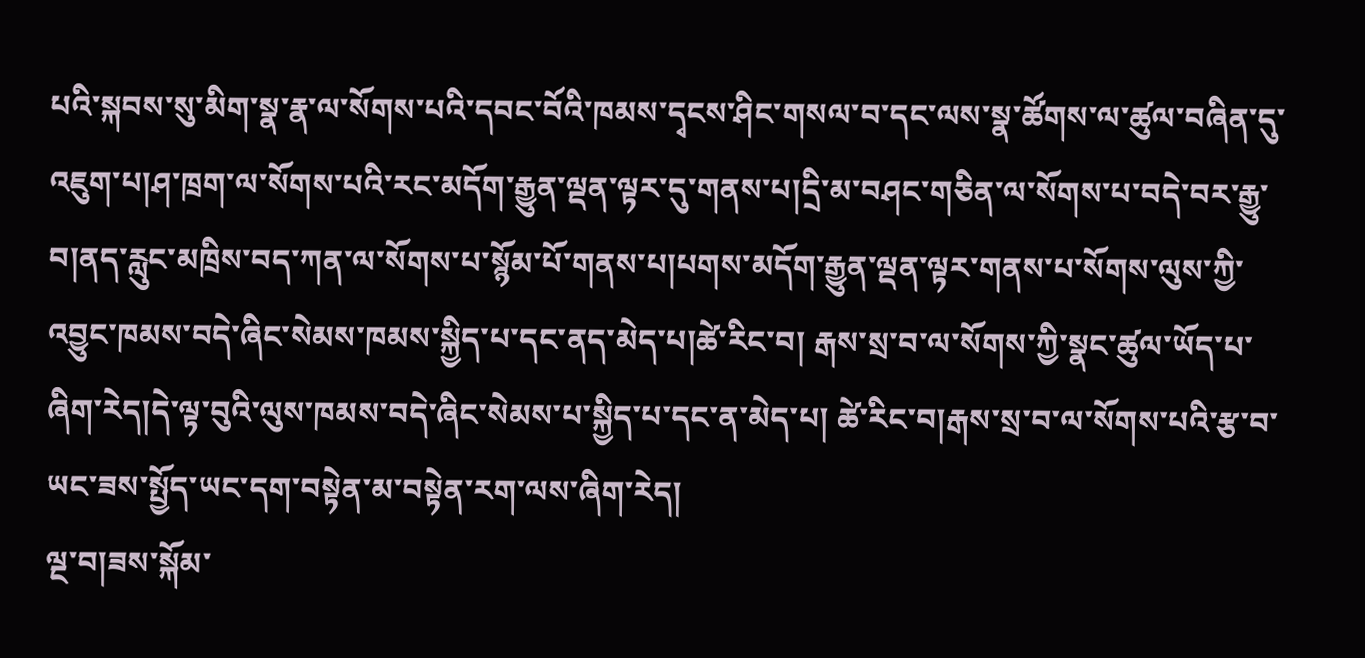པའི་སྐབས་སུ་མིག་སྣ་རྣ་ལ་སོགས་པའི་དབང་བོའི་ཁམས་དྭངས་ཤིང་གསལ་བ་དང་ལས་སྣ་ཚོགས་ལ་ཚུལ་བཞིན་དུ་འཇུག་པ།ཤ་ཁྲག་ལ་སོགས་པའི་རང་མདོག་རྒྱུན་ལྡན་ལྟར་དུ་གནས་པ།དྲི་མ་བཤང་གཅིན་ལ་སོགས་པ་བདེ་བར་རྒྱུ་བ།ནད་རླུང་མཁྲིས་བད་ཀན་ལ་སོགས་པ་སྙོམ་པོ་གནས་པ།པགས་མདོག་རྒྱུན་ལྡན་ལྟར་གནས་པ་སོགས་ལུས་ཀྱི་འབྱུང་ཁམས་བདེ་ཞིང་སེམས་ཁམས་སྐྱིད་པ་དང་ནད་མེད་པ།ཚེ་རིང་བ། རྒས་སྲ་བ་ལ་སོགས་ཀྱི་སྣང་ཚུལ་ཡོད་པ་ཞིག་རེད།དེ་ལྟ་བུའི་ལུས་ཁམས་བདེ་ཞིང་སེམས་པ་སྐྱིད་པ་དང་ན་མེད་པ། ཚེ་རིང་བ།རྒས་སྲ་བ་ལ་སོགས་པའི་རྩ་བ་ཡང་ཟས་སྤྱོད་ཡང་དག་བསྟེན་མ་བསྟེན་རག་ལས་ཞིག་རེད།
ལྔ་བ།ཟས་སྐོམ་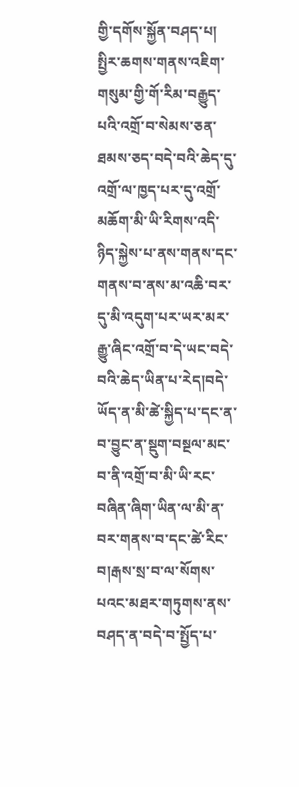གྱི་དགོས་སྐྱོན་བཤད་པ།
སྤྱིར་ཆགས་གནས་འཇིག་གསུམ་གྱི་གོ་རིམ་བརྒྱུད་པའི་འགྲོ་བ་སེམས་ཅན་ཐམས་ཅད་བདེ་བའི་ཆེད་དུ་འགྲོ་ལ་ཁྱད་པར་དུ་འགྲོ་མཆོག་མི་ཡི་རིགས་འདི་ཉིད་སྐྱེས་པ་ནས་གནས་དང་གནས་བ་ནས་མ་འཆི་བར་དུ་མི་འདུག་པར་ཡར་མར་རྒྱུ་ཞིང་འགྲོ་བ་དེ་ཡང་བདེ་བའི་ཆེད་ཡིན་པ་རེད།བདེ་ཡོད་ན་མི་ཚེ་སྐྱིད་པ་དང་ན་བ་བྱུང་ན་སྡུག་བསྔལ་མང་བ་ནི་འགྲོ་བ་མི་ཡི་རང་བཞིན་ཞིག་ཡིན་ལ་མི་ན་བར་གནས་བ་དང་ཚེ་རིང་བ།རྒས་སྲ་བ་ལ་སོགས་པའང་མཐར་གཏུགས་ནས་བཤད་ན་བདེ་བ་སྤྱོད་པ་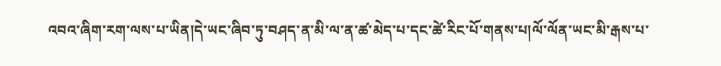འབའ་ཞིག་རག་ལས་པ་ཡིན།དེ་ཡང་ཞིབ་ཏུ་བཤད་ན་མི་ལ་ན་ཚ་མེད་པ་དང་ཚེ་རིང་པོ་གནས་པ།ལོ་ལོན་ཡང་མི་རྒས་པ་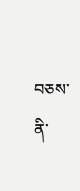བཅས་ནི་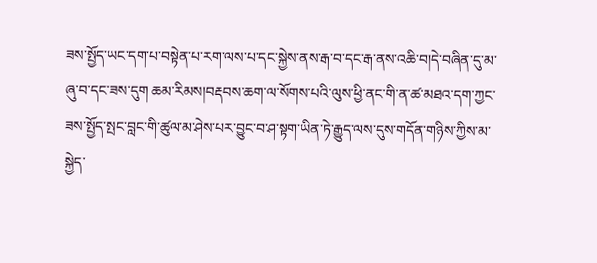ཟས་སྤྱོད་ཡང་དག་པ་བསྟེན་པ་རག་ལས་པ་དང་སྐྱེས་ནས་རྒ་བ་དང་རྒ་ནས་འཆི་བ།དེ་བཞིན་དུ་མ་ཞུ་བ་དང་ཟས་དུག ཆམ་རིམས།བརྡབས་ཆག་ལ་སོགས་པའི་ལུས་ཕྱི་ནང་གི་ན་ཚ་མཐའ་དག་ཀྱང་ཟས་སྤྱོད་སྤང་བླང་གི་ཚུལ་མ་ཤེས་པར་བྱུང་བ་ཤ་སྟག་ཡིན་ཏེ་རྒྱུད་ལས་དུས་གདོན་གཉིས་ཀྱིས་མ་སྐྱེད་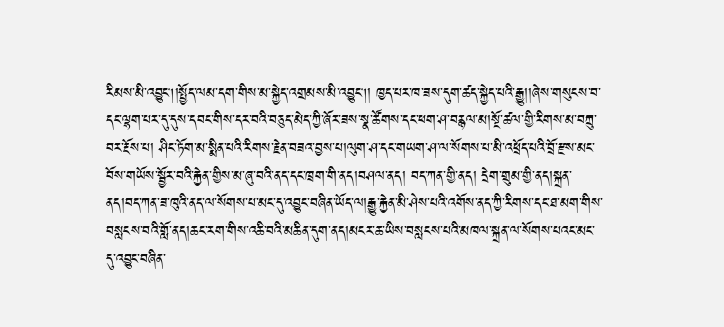རིམས་མི་འབྱུང།།སྤྱོད་ལམ་དག་གིས་མ་སྐྱེད་འགྲམས་མི་འབྱུང།། ཁྱད་པར་ཁ་ཟས་དུག་ཚད་སྐྱེད་པའི་རྒྱུ།།ཞེས་གསུངས་བ་དང་ལྷག་པར་དུ་དུས་དབང་གིས་དར་བའི་བཅུད་མེད་ཀྱི་ཞོར་ཟས་སྣ་ཚོགས་དང་ཕག་ཤ་བརྙལ་མ།སྔོ་ཚལ་གྱི་རིགས་མ་བཀྲུ་བར་རྔོས་པ། ཤིང་ཏོག་མ་སྨིན་པའི་རིགས་རྗེན་བཟའ་བྱས་པ།ལུག་ཤ་དང་གཡག་ཤ་ལ་སོགས་པ་མི་འཕྲོད་པའི་བྲོ་རྫས་མང་བོས་གཡོས་སྦྱོར་བའི་རྐྱེན་གྱིས་མ་ཞུ་བའི་ནད་དང་ཁྲག་གི་ནད།བཤལ་ནད། བད་ཀན་གྱི་ནད། དྲེག་གྲུམ་གྱི་ནད།སྐྲན་ནད།བད་ཀན་ཟ་ཁུའི་ནད་ལ་སོགས་པ་མང་དུ་འབྱུང་བཞིན་ཡོད་ལ།རྒྱུ་རྐྱེན་མི་ཤེས་པའི་འགོས་ནད་ཀྱི་རིགས་དང་ཐ་མག་གིས་བསླངས་བའི་གློ་ནད།ཆང་རག་གིས་འཆི་བའི་མཆིན་དུག་ནད།མངར་ཆ་ཡིས་བསླངས་པའི་མཁལ་སྐྲན་ལ་སོགས་པའང་མང་དུ་འབྱུང་བཞིན་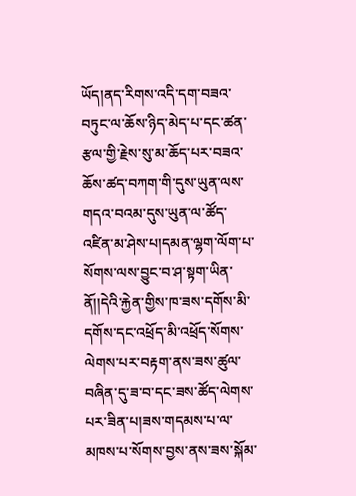ཡོད།ནད་རིགས་འདི་དག་བཟའ་བཏུང་ལ་ཆོས་ཉིད་མེད་པ་དང་ཚན་རྩལ་གྱི་རྗེས་སུ་མ་ཆོད་པར་བཟའ་ཆོས་ཚད་བཀག་གི་དུས་ཡུན་ལས་གདའ་བའམ་དུས་ཡུན་ལ་ཚོད་འཛིན་མ་ཤེས་པ།དམན་ལྷག་ལོག་པ་སོགས་ལས་བྱུང་བ་ཤ་སྟག་ཡིན་ནོ།།དེའི་རྐྱེན་གྱིས་ཁ་ཟས་དགོས་མི་དགོས་དང་འཕྲོད་མི་འཕྲོད་སོགས་ལེགས་པར་བརྟག་ནས་ཟས་ཚུལ་བཞིན་དུ་ཟ་བ་དང་ཟས་ཚོད་ལེགས་པར་ཟིན་པ།ཟས་གདམས་པ་ལ་མཁས་པ་སོགས་བྱས་ནས་ཟས་སྐོམ་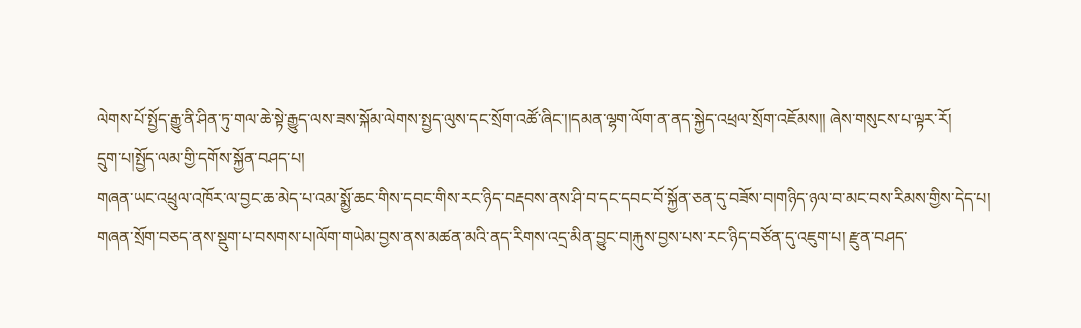ལེགས་པོ་སྤྱོད་རྒྱུ་ནི་ཤིན་ཏུ་གལ་ཆེ་སྟེ་རྒྱུད་ལས་ཟས་སྐོམ་ལེགས་སྤྱད་ལུས་དང་སྲོག་འཚོ་ཞིང་།།དམན་ལྷག་ལོག་ན་ནད་སྐྱེད་འཕྲལ་སྲོག་འཇོམས།། ཞེས་གསུངས་པ་ལྟར་རོ།
དྲུག་པ།སྤྱོད་ལམ་གྱི་དགོས་སྐྱོན་བཤད་པ།
གཞན་ཡང་འཕྲུལ་འཁོར་ལ་བྱང་ཆ་མེད་པ་འམ་སྨྱོ་ཆང་གིས་དབང་གིས་རང་ཉིད་བརྡབས་ནས་ཤི་བ་དང་དབང་བོ་སྐྱོན་ཅན་དུ་བཟོས་བ།གཉིད་ཉལ་བ་མང་བས་རིམས་གྱིས་དེད་པ། གཞན་སྲོག་བཅད་ནས་སྡུག་པ་བསགས་པ།ལོག་གཡེམ་བྱས་ནས་མཚན་མའི་ནད་རིགས་འདྲ་མིན་བྱུང་བ།རྐུས་བྱས་པས་རང་ཉིད་བཙོན་དུ་འཇུག་པ། རྫུན་བཤད་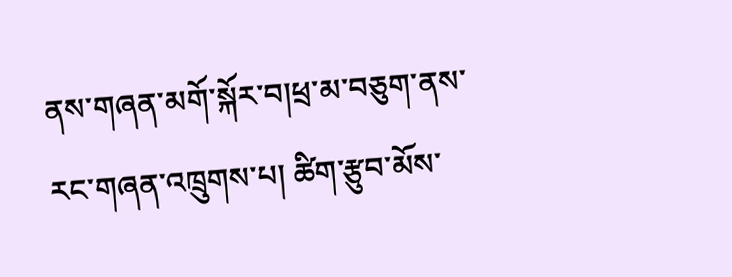ནས་གཞན་མགོ་སྐོར་བ།ཕྲ་མ་བཅུག་ནས་རང་གཞན་འཁྲུགས་པ། ཚིག་རྩུབ་མོས་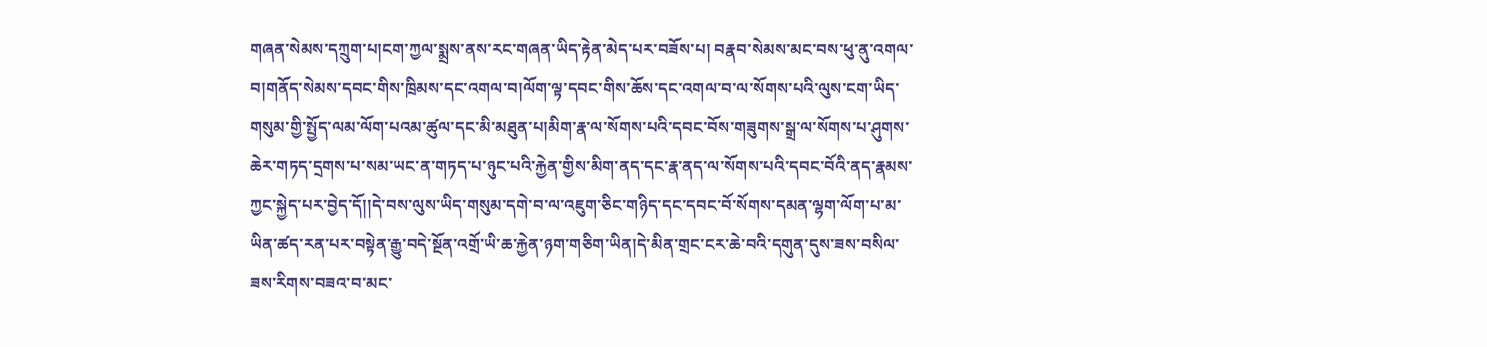གཞན་སེམས་དཀྲུག་པ།ངག་ཀྱལ་སྨྲས་ནས་རང་གཞན་ཡིད་རྟེན་མེད་པར་བཟོས་པ། བརྣབ་སེམས་མང་བས་ཕུ་ནུ་འགལ་བ།གནོད་སེམས་དབང་གིས་ཁྲིམས་དང་འགལ་བ།ལོག་ལྟ་དབང་གིས་ཆོས་དང་འགལ་བ་ལ་སོགས་པའི་ལུས་ངག་ཡིད་གསུམ་གྱི་སྤྱོད་ལམ་ལོག་པའམ་ཚུལ་དང་མི་མཐུན་པ།མིག་རྣ་ལ་སོགས་པའི་དབང་བོས་གཟུགས་སྒྲ་ལ་སོགས་པ་ཤུགས་ཆེར་གཏད་དྲགས་པ་སམ་ཡང་ན་གཏད་པ་ཉུང་པའི་རྐྱེན་གྱིས་མིག་ནད་དང་རྣ་ནད་ལ་སོགས་པའི་དབང་བོའི་ནད་རྣམས་ཀྱང་སྐྱེད་པར་བྱེད་དོ།།དེ་བས་ལུས་ཡིད་གསུམ་དགེ་བ་ལ་འཇུག་ཅིང་གཉིད་དང་དབང་བོ་སོགས་དམན་ལྷག་ལོག་པ་མ་ཡིན་ཚད་རན་པར་བསྟེན་རྒྱུ་བདེ་སྔོན་འགྲོ་ཡི་ཆ་རྐྱེན་ཉག་གཅིག་ཡིན།དེ་མིན་གྲང་ངར་ཆེ་བའི་དགུན་དུས་ཟས་བསིལ་ཟས་རིགས་བཟའ་བ་མང་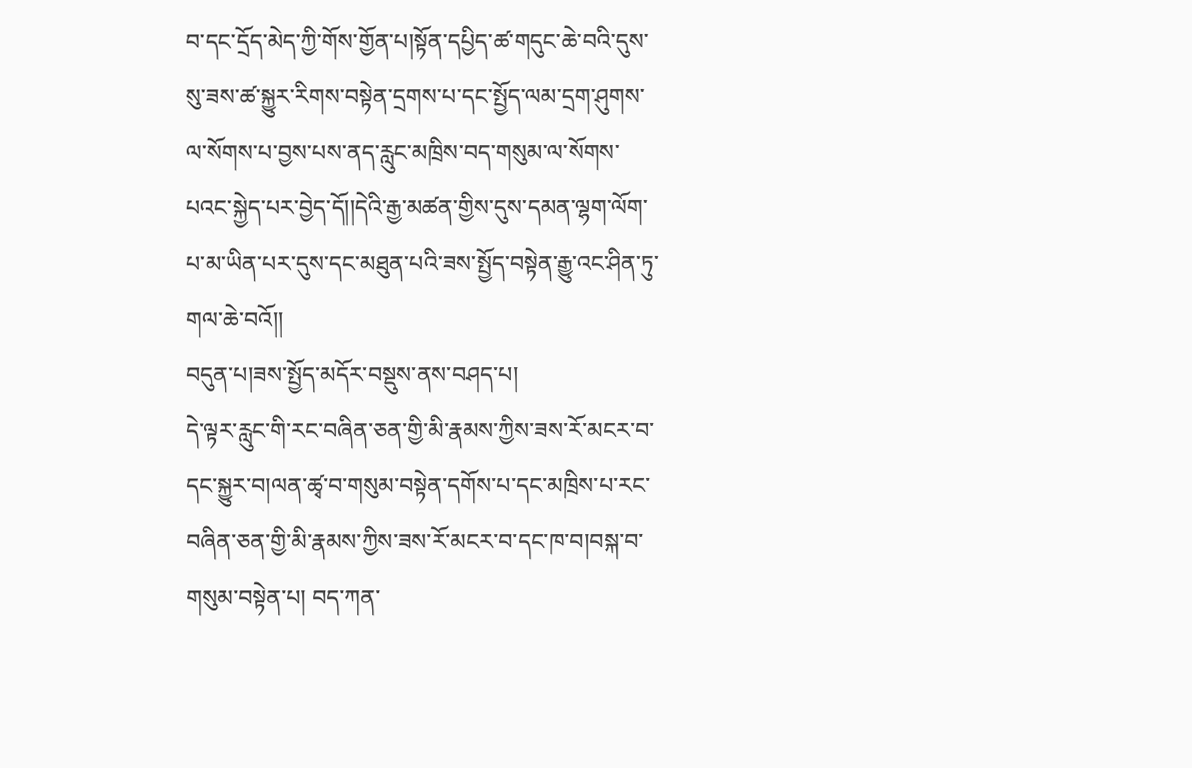བ་དང་དྲོད་མེད་ཀྱི་གོས་གྱོན་པ།སྟོན་དཔྱིད་ཚ་གདུང་ཆེ་བའི་དུས་སུ་ཟས་ཚ་སྐྱུར་རིགས་བསྟེན་དྲགས་པ་དང་སྤྱོད་ལམ་དྲག་ཤུགས་ལ་སོགས་པ་བྱས་པས་ནད་རླུང་མཁྲིས་བད་གསུམ་ལ་སོགས་པའང་སྐྱེད་པར་བྱེད་དོ།།དེའི་རྒྱ་མཚན་གྱིས་དུས་དམན་ལྷག་ལོག་པ་མ་ཡིན་པར་དུས་དང་མཐུན་པའི་ཟས་སྤྱོད་བསྟེན་རྒྱུ་འང་ཤིན་ཏུ་གལ་ཆེ་བའོ།།
བདུན་པ།ཟས་སྤྱོད་མདོར་བསྡུས་ནས་བཤད་པ།
དེ་ལྟར་རླུང་གི་རང་བཞིན་ཅན་གྱི་མི་རྣམས་ཀྱིས་ཟས་རོ་མངར་བ་དང་སྐྱུར་བ།ལན་ཚྭ་བ་གསུམ་བསྟེན་དགོས་པ་དང་མཁྲིས་པ་རང་བཞིན་ཅན་གྱི་མི་རྣམས་ཀྱིས་ཟས་རོ་མངར་བ་དང་ཁ་བ།བསྐ་བ་གསུམ་བསྟེན་པ། བད་ཀན་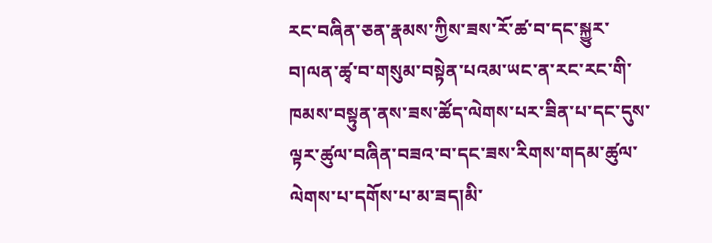རང་བཞིན་ཅན་རྣམས་ཀྱིས་ཟས་རོ་ཚ་བ་དང་སྐྱུར་བ།ལན་ཚྭ་བ་གསུམ་བསྟེན་པའམ་ཡང་ན་རང་རང་གི་ཁམས་བསྟུན་ནས་ཟས་ཚོད་ལེགས་པར་ཟིན་པ་དང་དུས་ལྟར་ཚུལ་བཞིན་བཟའ་བ་དང་ཟས་རིགས་གདམ་ཚུལ་ལེགས་པ་དགོས་པ་མ་ཟད།མི་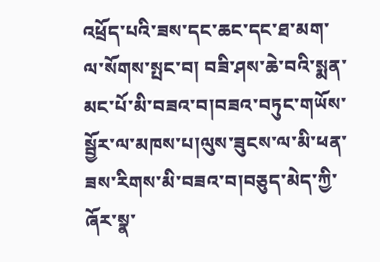འཕྲོད་པའི་ཟས་དང་ཆང་དང་ཐ་མག་ལ་སོགས་སྤང་བ། བཟི་ཤས་ཆེ་བའི་སྨན་མང་པོ་མི་བཟའ་བ།བཟའ་བཏུང་གཡོས་སྦྱོར་ལ་མཁས་པ།ལུས་ཟུངས་ལ་མི་ཕན་ཟས་རིགས་མི་བཟའ་བ།བཅུད་མེད་ཀྱི་ཞོར་སྣ་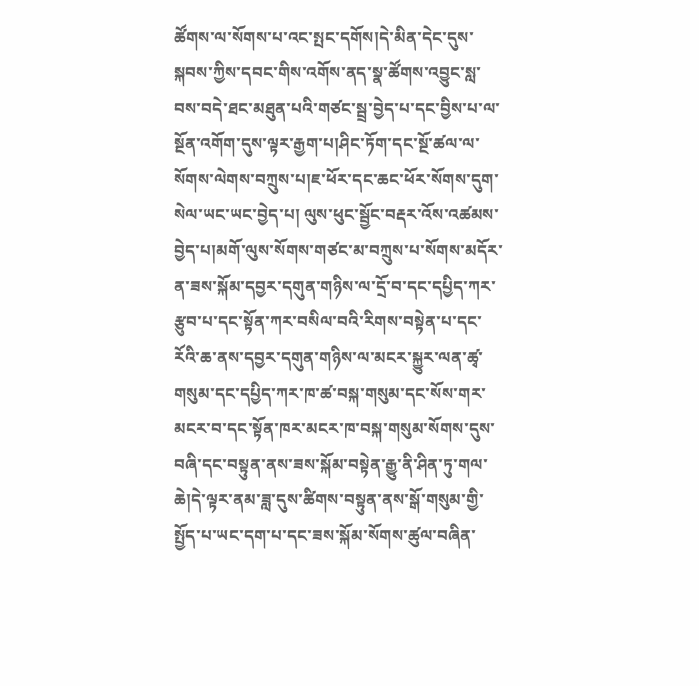ཚོགས་ལ་སོགས་པ་འང་སྤང་དགོས།དེ་མིན་དེང་དུས་སྐབས་ཀྱིས་དབང་གིས་འགོས་ནད་སྣ་ཚོགས་འབྱུང་སླ་བས་བདེ་ཐང་མཐུན་པའི་གཙང་སྦྲ་བྱེད་པ་དང་བྱིས་པ་ལ་སྔོན་འགོག་དུས་ལྟར་རྒྱག་པ།ཤིང་ཏོག་དང་སྔོ་ཚལ་ལ་སོགས་ལེགས་བཀྲུས་པ།ཇ་ཕོར་དང་ཆང་ཕོར་སོགས་དུག་སེལ་ཡང་ཡང་བྱེད་པ། ལུས་ཕུང་སྦྱོང་བརྡར་འོས་འཚམས་བྱེད་པ།མགོ་ལུས་སོགས་གཙང་མ་བཀྲུས་པ་སོགས་མདོར་ན་ཟས་སྐོམ་དབྱར་དགུན་གཉིས་ལ་དྲོ་བ་དང་དཔྱིད་ཀར་རྩུབ་པ་དང་སྟོན་ཀར་བསིལ་བའི་རིགས་བསྟེན་པ་དང་རོའི་ཆ་ནས་དབྱར་དགུན་གཉིས་ལ་མངར་སྐྱུར་ལན་ཚྭ་གསུམ་དང་དཔྱིད་ཀར་ཁ་ཚ་བསྐ་གསུམ་དང་སོས་གར་མངར་བ་དང་སྟོན་ཁར་མངར་ཁ་བསྐ་གསུམ་སོགས་དུས་བཞི་དང་བསྟུན་ནས་ཟས་སྐོམ་བསྟེན་རྒྱུ་ནི་ཤིན་ཏུ་གལ་ཆེ།དེ་ལྟར་ནམ་ཟླ་དུས་ཚིགས་བསྟུན་ནས་སྒོ་གསུམ་གྱི་སྤྱོད་པ་ཡང་དག་པ་དང་ཟས་སྐོམ་སོགས་ཚུལ་བཞིན་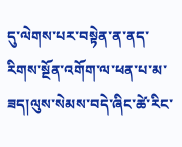དུ་ལེགས་པར་བསྟེན་ན་ནད་རིགས་སྔོན་འགོག་ལ་ཕན་པ་མ་ཟད།ལུས་སེམས་བདེ་ཞིང་ཚེ་རིང་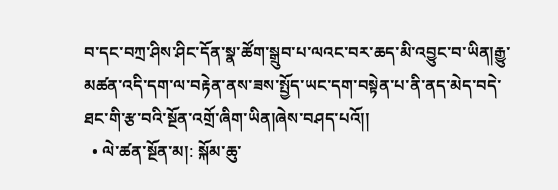བ་དང་བཀྲ་ཤིས་ཤིང་དོན་སྣ་ཚོག་སྒྲུབ་པ་ལའང་བར་ཆད་མི་འབྱུང་བ་ཡིན།རྒྱུ་མཚན་འདི་དག་ལ་བརྟེན་ནས་ཟས་སྤྱོད་ཡང་དག་བསྟེན་པ་ནི་ནད་མེད་བདེ་ཐང་གི་རྩ་བའི་སྔོན་འགྲོ་ཞིག་ཡིན།ཞེས་བཤད་པའོ།།
  • ལེ་ཚན་སྔོན་མ།: སྐོམ་ཆུ་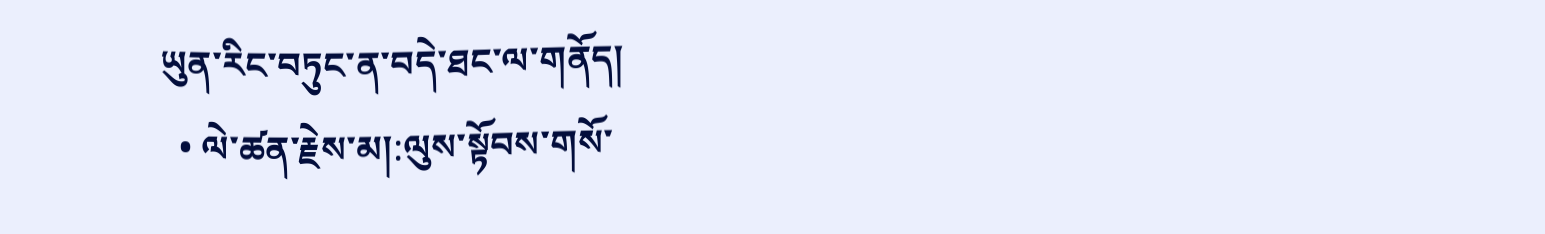ཡུན་རིང་བཏུང་ན་བདེ་ཐང་ལ་གནོད།
  • ལེ་ཚན་རྗེས་མ།:ལུས་སྟོབས་གསོ་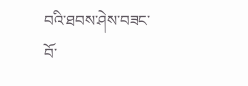བའི་ཐབས་ཤེས་བཟང་བོ་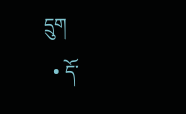དྲུག
  • དོ་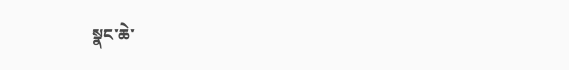སྣང་ཆེ་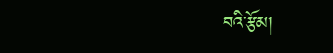བའི་རྩོམ།